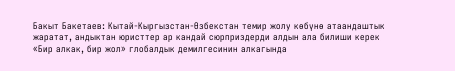Бакыт Бакетаев: Кытай-Кыргызстан-Өзбекстан темир жолу көбүнө атаандаштык жаратат, андыктан юристтер ар кандай сюрприздерди алдын ала билиши керек
«Бир алкак, бир жол» глобалдык демилгесинин алкагында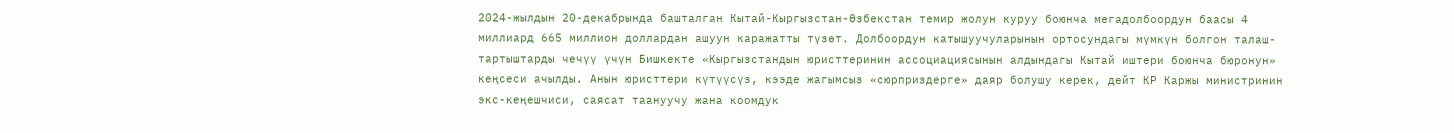2024-жылдын 20-декабрында башталган Кытай-Кыргызстан-Өзбекстан темир жолун куруу боюнча мегадолбоордун баасы 4 миллиард 665 миллион доллардан ашуун каражатты түзөт. Долбоордун катышуучуларынын ортосундагы мүмкүн болгон талаш-тартыштарды чечүү үчүн Бишкекте «Кыргызстандын юристтеринин ассоциациясынын алдындагы Кытай иштери боюнча бюронун» кеңсеси ачылды. Анын юристтери күтүүсүз, кээде жагымсыз «сюрприздерге» даяр болушу керек, дейт КР Каржы министринин экс-кеңешчиси, саясат таануучу жана коомдук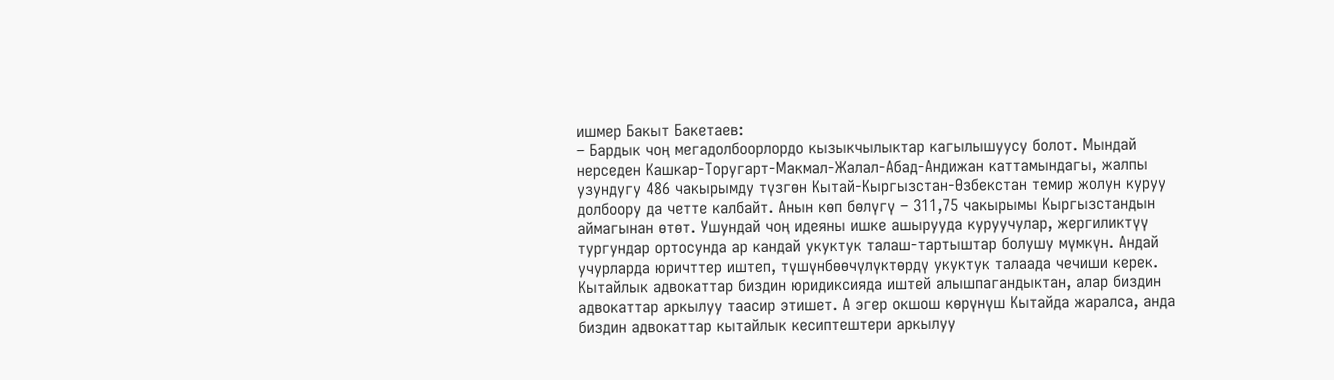ишмер Бакыт Бакетаев:
– Бардык чоң мегадолбоорлордо кызыкчылыктар кагылышуусу болот. Мындай нерседен Кашкар-Торугарт-Макмал-Жалал-Абад-Андижан каттамындагы, жалпы узундугу 486 чакырымду түзгөн Кытай-Кыргызстан-Өзбекстан темир жолун куруу долбоору да четте калбайт. Анын көп бөлүгү – 311,75 чакырымы Кыргызстандын аймагынан өтөт. Ушундай чоң идеяны ишке ашырууда куруучулар, жергиликтүү тургундар ортосунда ар кандай укуктук талаш-тартыштар болушу мүмкүн. Андай учурларда юричттер иштеп, түшүнбөөчүлүктөрдү укуктук талаада чечиши керек. Кытайлык адвокаттар биздин юридиксияда иштей алышпагандыктан, алар биздин адвокаттар аркылуу таасир этишет. А эгер окшош көрүнүш Кытайда жаралса, анда биздин адвокаттар кытайлык кесиптештери аркылуу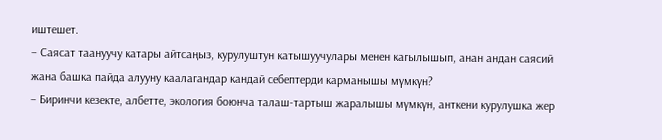иштешет.
– Саясат таануучу катары айтсаңыз, курулуштун катышуучулары менен кагылышып, анан андан саясий жана башка пайда алууну каалагандар кандай себептерди карманышы мүмкүн?
– Биринчи кезекте, албетте, экология боюнча талаш-тартыш жаралышы мүмкүн, анткени курулушка жер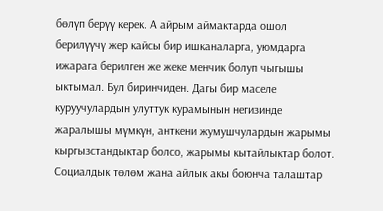бөлүп берүү керек. А айрым аймактарда ошол берилүүчү жер кайсы бир ишканаларга, уюмдарга ижарага берилген же жеке менчик болуп чыгышы ыктымал. Бул биринчиден. Дагы бир маселе куруучулардын улуттук курамынын негизинде жаралышы мүмкүн, анткени жумушчулардын жарымы кыргызстандыктар болсо, жарымы кытайлыктар болот. Социалдык төлөм жана айлык акы боюнча талаштар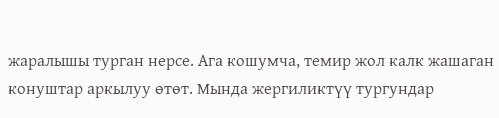жаралышы турган нерсе. Ага кошумча, темир жол калк жашаган конуштар аркылуу өтөт. Мында жергиликтүү тургундар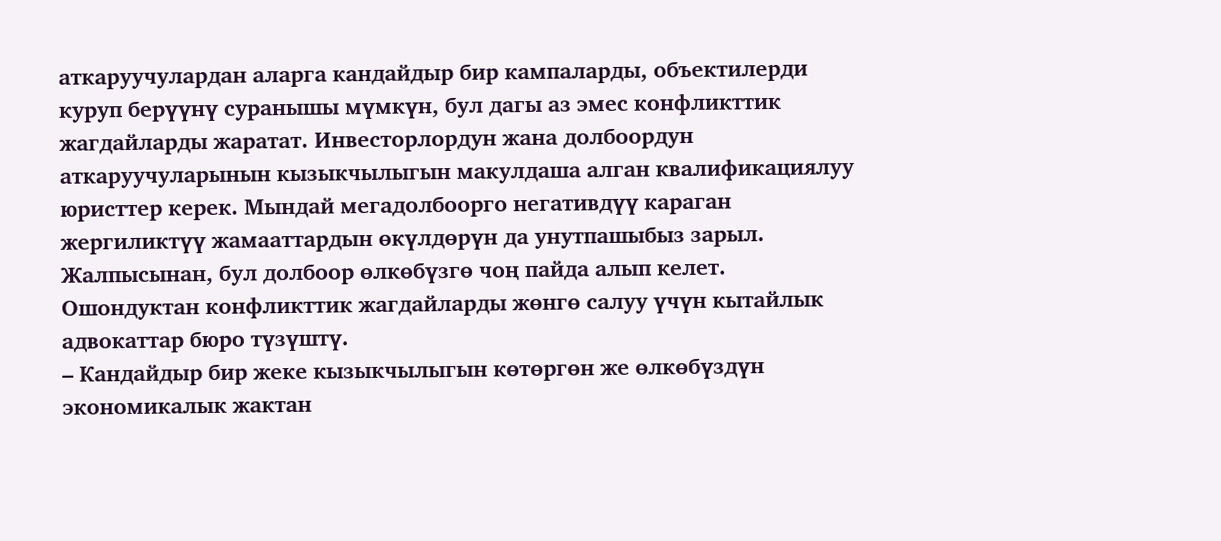аткаруучулардан аларга кандайдыр бир кампаларды, объектилерди куруп берүүнү суранышы мүмкүн, бул дагы аз эмес конфликттик жагдайларды жаратат. Инвесторлордун жана долбоордун аткаруучуларынын кызыкчылыгын макулдаша алган квалификациялуу юристтер керек. Мындай мегадолбоорго негативдүү караган жергиликтүү жамааттардын өкүлдөрүн да унутпашыбыз зарыл. Жалпысынан, бул долбоор өлкөбүзгө чоң пайда алып келет. Ошондуктан конфликттик жагдайларды жөнгө салуу үчүн кытайлык адвокаттар бюро түзүштү.
– Кандайдыр бир жеке кызыкчылыгын көтөргөн же өлкөбүздүн экономикалык жактан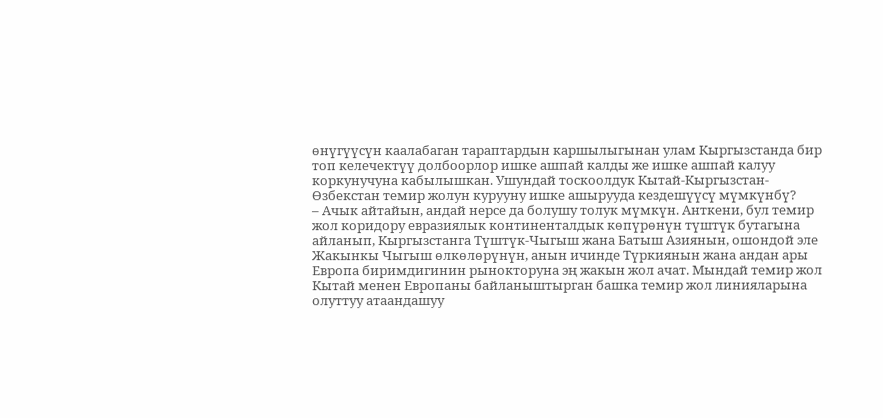өнүгүүсүн каалабаган тараптардын каршылыгынан улам Кыргызстанда бир топ келечектүү долбоорлор ишке ашпай калды же ишке ашпай калуу коркунучуна кабылышкан. Ушундай тоскоолдук Кытай-Кыргызстан-Өзбекстан темир жолун курууну ишке ашырууда кездешүүсү мүмкүнбү?
– Ачык айтайын, андай нерсе да болушу толук мүмкүн. Анткени, бул темир жол коридору евразиялык континенталдык көпүрөнүн түштүк бутагына айланып, Кыргызстанга Түштүк-Чыгыш жана Батыш Азиянын, ошондой эле Жакынкы Чыгыш өлкөлөрүнүн, анын ичинде Түркиянын жана андан ары Европа биримдигинин рынокторуна эң жакын жол ачат. Мындай темир жол Кытай менен Европаны байланыштырган башка темир жол линияларына олуттуу атаандашуу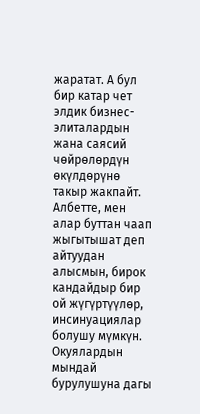жаратат. А бул бир катар чет элдик бизнес-элиталардын жана саясий чөйрөлөрдүн өкүлдөрүнө такыр жакпайт. Албетте, мен алар буттан чаап жыгытышат деп айтуудан алысмын, бирок кандайдыр бир ой жүгүртүүлөр, инсинуациялар болушу мүмкүн. Окуялардын мындай бурулушуна дагы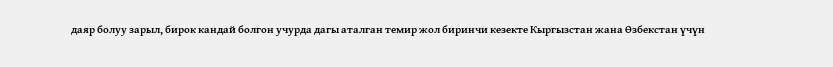даяр болуу зарыл, бирок кандай болгон учурда дагы аталган темир жол биринчи кезекте Кыргызстан жана Өзбекстан үчүн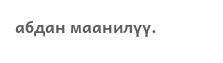абдан маанилүү.